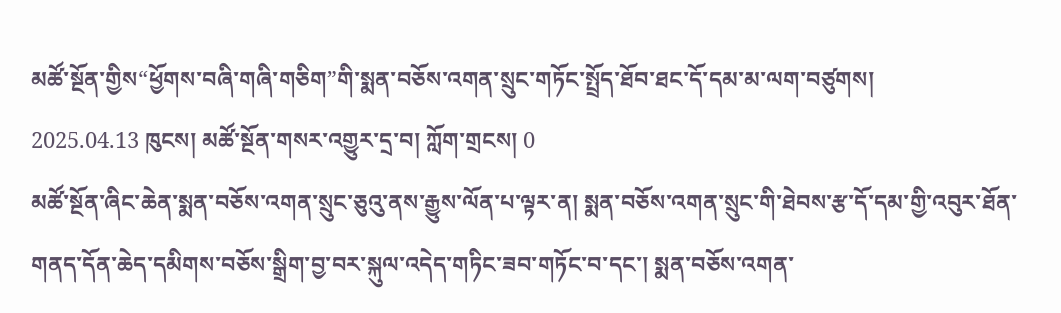མཚོ་སྔོན་གྱིས“ཕྱོགས་བཞི་གཞི་གཅིག”གི་སྨན་བཅོས་འགན་སྲུང་གཏོང་སྤྲོད་ཐོབ་ཐང་དོ་དམ་མ་ལག་བཙུགས།
2025.04.13 ཁུངས། མཚོ་སྔོན་གསར་འགྱུར་དྲ་བ། ཀློག་གྲངས། 0
མཚོ་སྔོན་ཞིང་ཆེན་སྨན་བཅོས་འགན་སྲུང་ཅུའུ་ནས་རྒྱུས་ལོན་པ་ལྟར་ན། སྨན་བཅོས་འགན་སྲུང་གི་ཐེབས་རྩ་དོ་དམ་གྱི་འབུར་ཐོན་གནད་དོན་ཆེད་དམིགས་བཅོས་སྒྲིག་བྱ་བར་སྐུལ་འདེད་གཏིང་ཟབ་གཏོང་བ་དང་། སྨན་བཅོས་འགན་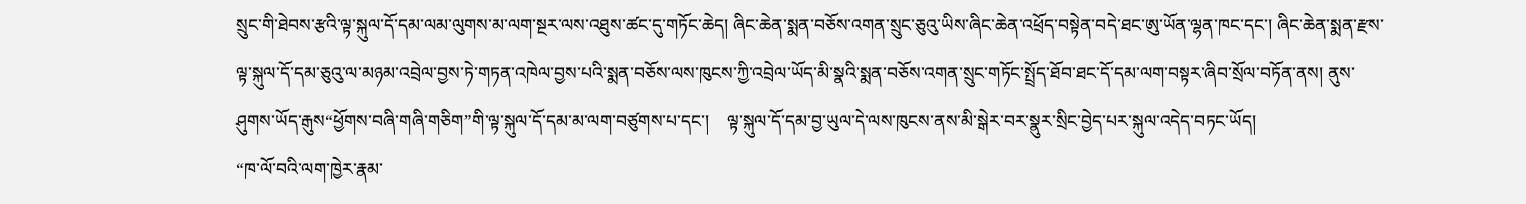སྲུང་གི་ཐེབས་རྩའི་ལྟ་སྐུལ་དོ་དམ་ལམ་ལུགས་མ་ལག་སྔར་ལས་འཐུས་ཚང་དུ་གཏོང་ཆེད། ཞིང་ཆེན་སྨན་བཅོས་འགན་སྲུང་ཅུའུ་ཡིས་ཞིང་ཆེན་འཕྲོད་བསྟེན་བདེ་ཐང་ཨུ་ཡོན་ལྷན་ཁང་དང་། ཞིང་ཆེན་སྨན་རྫས་ལྟ་སྐུལ་དོ་དམ་ཅུའུ་ལ་མཉམ་འབྲེལ་བྱས་ཏེ་གཏན་འཁེལ་བྱས་པའི་སྨན་བཅོས་ལས་ཁུངས་ཀྱི་འབྲེལ་ཡོད་མི་སྣའི་སྨན་བཅོས་འགན་སྲུང་གཏོང་སྤྲོད་ཐོབ་ཐང་དོ་དམ་ལག་བསྟར་ཞིབ་སྲོལ་བཏོན་ནས། ནུས་ཤུགས་ཡོད་རྒུས“ཕྱོགས་བཞི་གཞི་གཅིག”གི་ལྟ་སྐུལ་དོ་དམ་མ་ལག་བཙུགས་པ་དང་།    ལྟ་སྐུལ་དོ་དམ་བྱ་ཡུལ་དེ་ལས་ཁུངས་ནས་མི་སྒེར་བར་སྣུར་སྲིང་བྱེད་པར་སྐུལ་འདེད་བཏང་ཡོད།
“ཁ་ལོ་བའི་ལག་ཁྱེར་རྣམ་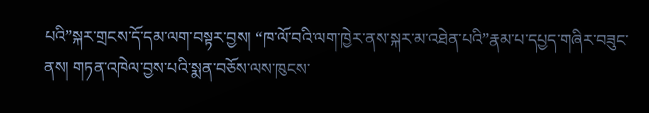པའི”སྐར་གྲངས་དོ་དམ་ལག་བསྟར་བྱས། “ཁ་ལོ་བའི་ལག་ཁྱེར་ནས་སྐར་མ་འཐེན་པའི”རྣམ་པ་དཔྱད་གཞིར་བཟུང་ནས། གཏན་འཁེལ་བྱས་པའི་སྨན་བཅོས་ལས་ཁུངས་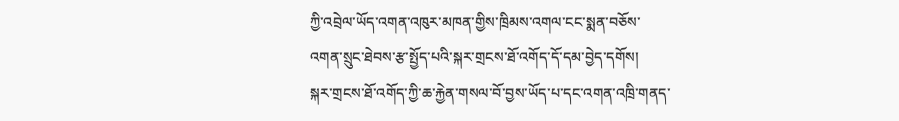ཀྱི་འབྲེལ་ཡོད་འགན་འཁུར་མཁན་གྱིས་ཁྲིམས་འགལ་ངང་སྨན་བཅོས་འགན་སྲུང་ཐེབས་རྩ་སྤྱོད་པའི་སྐར་གྲངས་ཐོ་འགོད་དོ་དམ་བྱེད་དགོས།     སྐར་གྲངས་ཐོ་འགོད་ཀྱི་ཆ་རྐྱེན་གསལ་བོ་བྱས་ཡོད་པ་དང་འགན་འཁྲི་གནད་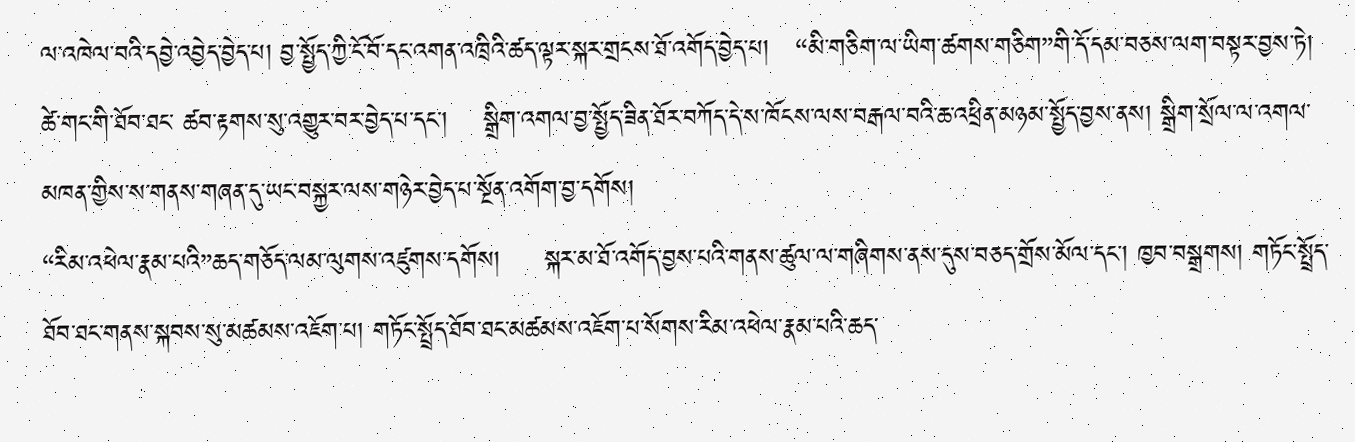ལ་འཁེལ་བའི་དབྱེ་འབྱེད་བྱེད་པ། བྱ་སྤྱོད་ཀྱི་ངོ་བོ་དང་འགན་འཁྲིའི་ཚད་ལྟར་སྐར་གྲངས་ཐོ་འགོད་བྱེད་པ།   “མི་གཅིག་ལ་ཡིག་ཚགས་གཅིག”གི་དོ་དམ་བཅས་ལག་བསྟར་བྱས་ཏེ།    ཚེ་གང་གི་ཐོབ་ཐང་ ཚབ་རྟགས་སུ་འགྱུར་བར་བྱེད་པ་དང་།    སྒྲིག་འགལ་བྱ་སྤྱོད་ཟིན་ཐོར་བཀོད་དེ་ས་ཁོངས་ལས་བརྒལ་བའི་ཆ་འཕྲིན་མཉམ་སྤྱོད་བྱས་ནས། སྒྲིག་སྲོལ་ལ་འགལ་མཁན་གྱིས་ས་གནས་གཞན་དུ་ཡང་བསྐྱར་ལས་གཉེར་བྱེད་པ་སྔོན་འགོག་བྱ་དགོས།
“རིམ་འཕེལ་རྣམ་པའི”ཆད་གཅོད་ལམ་ལུགས་འཛུགས་དགོས།     སྐར་མ་ཐོ་འགོད་བྱས་པའི་གནས་ཚུལ་ལ་གཞིགས་ནས་དུས་བཅད་གྲོས་མོལ་དང་། ཁྱབ་བསྒྲགས། གཏོང་སྤྲོད་ཐོབ་ཐང་གནས་སྐབས་སུ་མཚམས་འཇོག་པ། གཏོང་སྤྲོད་ཐོབ་ཐང་མཚམས་འཇོག་པ་སོགས་རིམ་འཕེལ་རྣམ་པའི་ཆད་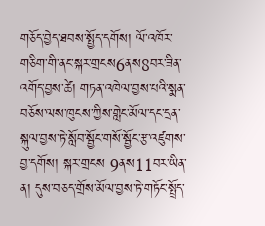གཅོད་བྱེད་ཐབས་སྤྱོད་དགོས། ལོ་འཁོར་གཅིག་གི་ནང་སྐར་གྲངས6ནས8བར་ཟིན་འགོད་བྱས་ཚེ། གཏན་འཁེལ་བྱས་པའི་སྨན་བཅོས་ལས་ཁུངས་ཀྱིས་གླེང་མོལ་དང་དྲན་སྐུལ་བྱས་ཏེ་སློབ་སྦྱོང་གསོ་སྦྱོང་རྩ་འཛུགས་བྱ་དགོས། སྐར་གྲངས 9ནས11བར་ཡིན་ན། དུས་བཅད་གྲོས་མོལ་བྱས་ཏེ་གཏོང་སྤྲོད་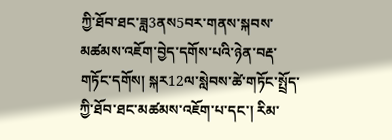ཀྱི་ཐོབ་ཐང་ཟླ3ནས5བར་གནས་སྐབས་མཚམས་འཇོག་བྱེད་དགོས་པའི་ཉེན་བརྡ་གཏོང་དགོས། སྐར12ལ་སླེབས་ཚེ་གཏོང་སྤྲོད་ཀྱི་ཐོབ་ཐང་མཚམས་འཇོག་པ་དང་། རིམ་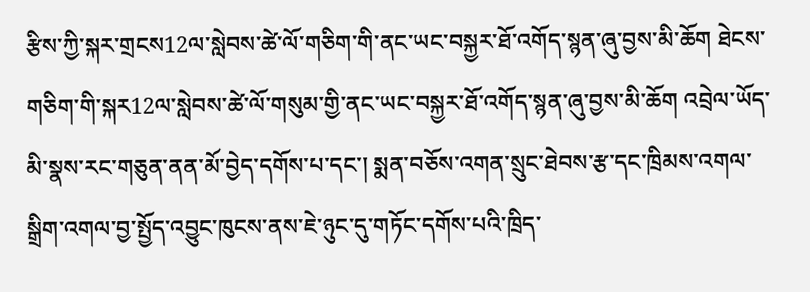རྩིས་ཀྱི་སྐར་གྲངས12ལ་སླེབས་ཚེ་ལོ་གཅིག་གི་ནང་ཡང་བསྐྱར་ཐོ་འགོད་སྙན་ཞུ་བྱས་མི་ཆོག ཐེངས་གཅིག་གི་སྐར12ལ་སླེབས་ཚེ་ལོ་གསུམ་གྱི་ནང་ཡང་བསྐྱར་ཐོ་འགོད་སྙན་ཞུ་བྱས་མི་ཆོག འབྲེལ་ཡོད་མི་སྣས་རང་གཅུན་ནན་མོ་བྱེད་དགོས་པ་དང་། སྨན་བཅོས་འགན་སྲུང་ཐེབས་རྩ་དང་ཁྲིམས་འགལ་སྒྲིག་འགལ་བྱ་སྤྱོད་འབྱུང་ཁུངས་ནས་ཇེ་ཉུང་དུ་གཏོང་དགོས་པའི་ཁྲིད་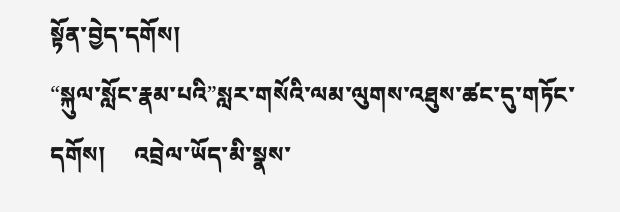སྟོན་བྱེད་དགོས།
“སྐུལ་སློང་རྣམ་པའི”སླར་གསོའི་ལམ་ལུགས་འཐུས་ཚང་དུ་གཏོང་དགོས།     འབྲེལ་ཡོད་མི་སྣས་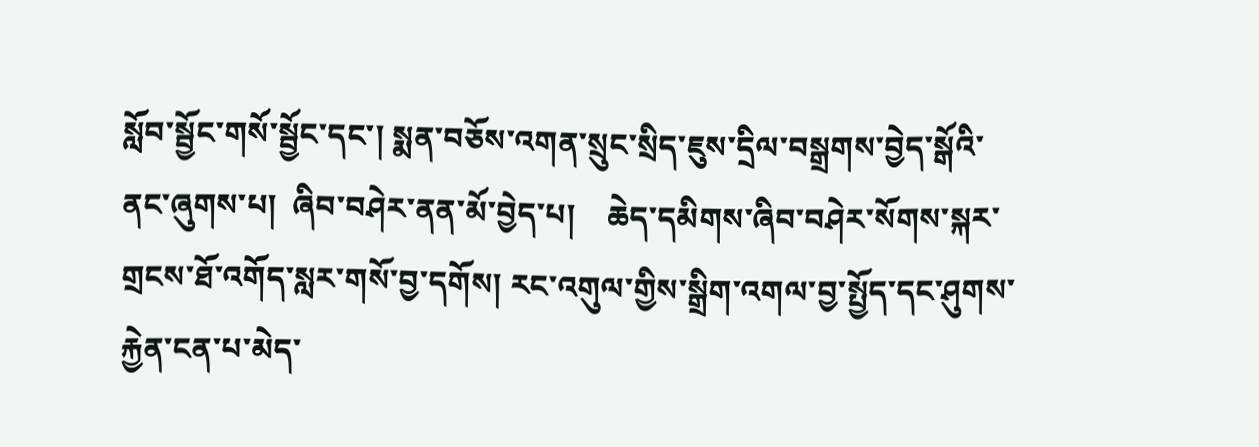སློབ་སྦྱོང་གསོ་སྦྱོང་དང་། སྨན་བཅོས་འགན་སྲུང་སྲིད་ཇུས་དྲིལ་བསྒྲགས་བྱེད་སྒོའི་ནང་ཞུགས་པ།  ཞིབ་བཤེར་ནན་མོ་བྱེད་པ།    ཆེད་དམིགས་ཞིབ་བཤེར་སོགས་སྐར་གྲངས་ཐོ་འགོད་སླར་གསོ་བྱ་དགོས། རང་འགུལ་གྱིས་སྒྲིག་འགལ་བྱ་སྤྱོད་དང་ཤུགས་རྐྱེན་ངན་པ་མེད་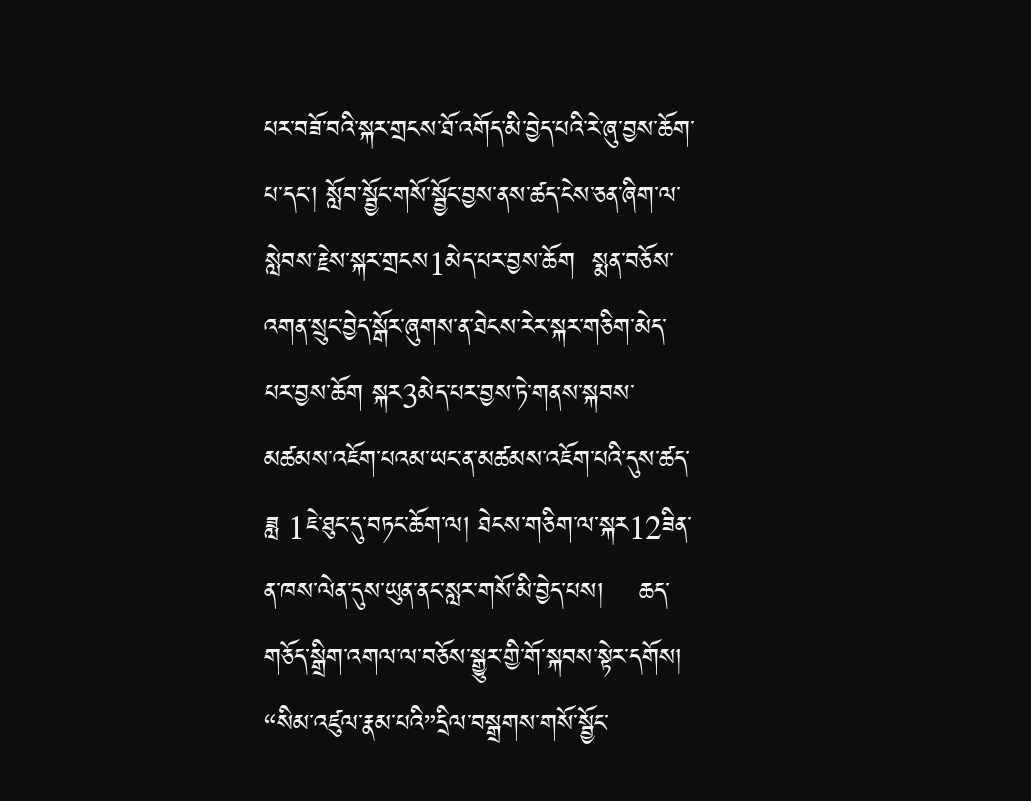པར་བཟོ་བའི་སྐར་གྲངས་ཐོ་འགོད་མི་བྱེད་པའི་རེ་ཞུ་བྱས་ཆོག་པ་དང་། སློབ་སྦྱོང་གསོ་སྦྱོང་བྱས་ནས་ཚད་ངེས་ཅན་ཞིག་ལ་སླེབས་རྗེས་སྐར་གྲངས1མེད་པར་བྱས་ཆོག  སྨན་བཅོས་འགན་སྲུང་བྱེད་སྒོར་ཞུགས་ན་ཐེངས་རེར་སྐར་གཅིག་མེད་པར་བྱས་ཆོག སྐར3མེད་པར་བྱས་ཏེ་གནས་སྐབས་མཚམས་འཇོག་པའམ་ཡང་ན་མཚམས་འཇོག་པའི་དུས་ཚད་ཟླ 1ཇེ་ཐུང་དུ་བཏང་ཆོག་ལ། ཐེངས་གཅིག་ལ་སྐར12ཟིན་ན་ཁས་ལེན་དུས་ཡུན་ནང་སླར་གསོ་མི་བྱེད་པས།    ཆད་གཅོད་སྒྲིག་འགལ་ལ་བཅོས་སྒྱུར་གྱི་གོ་སྐབས་སྟེར་དགོས།
“སིམ་འཛུལ་རྣམ་པའི”དྲིལ་བསྒྲགས་གསོ་སྦྱོང་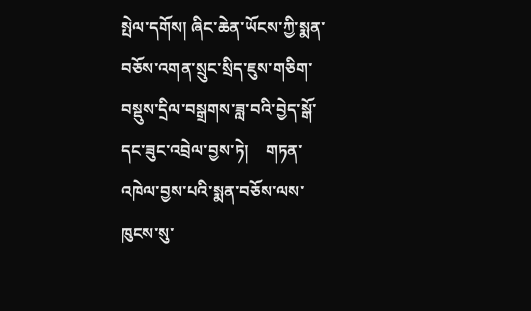སྤེལ་དགོས། ཞིང་ཆེན་ཡོངས་ཀྱི་སྨན་བཅོས་འགན་སྲུང་སྲིད་ཇུས་གཅིག་བསྡུས་དྲིལ་བསྒྲགས་ཟླ་བའི་བྱེད་སྒོ་དང་ཟུང་འབྲེལ་བྱས་ཏེ།    གཏན་འཁེལ་བྱས་པའི་སྨན་བཅོས་ལས་ཁུངས་སུ་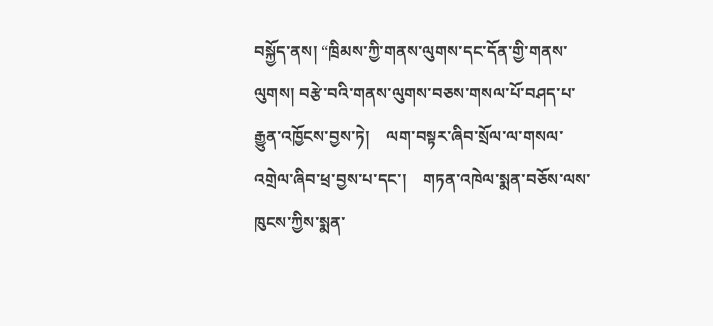བསྐྱོད་ནས། “ཁྲིམས་ཀྱི་གནས་ལུགས་དང་དོན་གྱི་གནས་ལུགས། བརྩེ་བའི་གནས་ལུགས་བཅས་གསལ་པོ་བཤད་པ་རྒྱུན་འཁྱོངས་བྱས་ཏེ།    ལག་བསྟར་ཞིབ་སྲོལ་ལ་གསལ་འགྲེལ་ཞིབ་ཕྲ་བྱས་པ་དང་།    གཏན་འཁེལ་སྨན་བཅོས་ལས་ཁུངས་ཀྱིས་སྨན་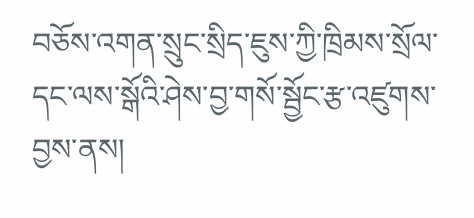བཅོས་འགན་སྲུང་སྲིད་ཇུས་ཀྱི་ཁྲིམས་སྲོལ་དང་ལས་སྒོའི་ཤེས་བྱ་གསོ་སྦྱོང་རྩ་འཛུགས་བྱས་ནས།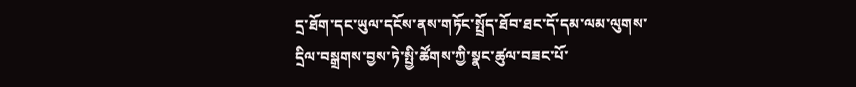དྲ་ཐོག་དང་ཡུལ་དངོས་ནས་གཏོང་སྤྲོད་ཐོབ་ཐང་དོ་དམ་ལམ་ལུགས་དྲིལ་བསྒྲགས་བྱས་ཏེ་སྤྱི་ཚོགས་ཀྱི་སྣང་ཚུལ་བཟང་པོ་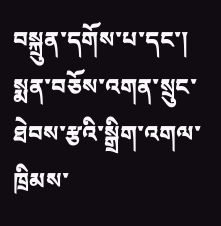བསྐྲུན་དགོས་པ་དང་། སྨན་བཅོས་འགན་སྲུང་ཐེབས་རྩའི་སྒྲིག་འགལ་ཁྲིམས་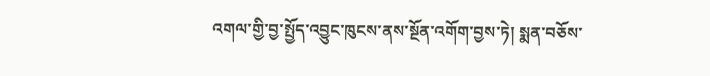འགལ་གྱི་བྱ་སྤྱོད་འབྱུང་ཁུངས་ནས་སྔོན་འགོག་བྱས་ཏེ། སྨན་བཅོས་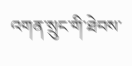འགན་སྲུང་གི་ཐེབས་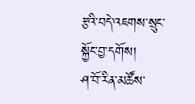རྩའི་བདེ་འཇགས་སྲུང་སྐྱོང་བྱ་དགོས།
ཤ་བོ་རིན་མཚོས་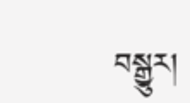བསྒྱུར།